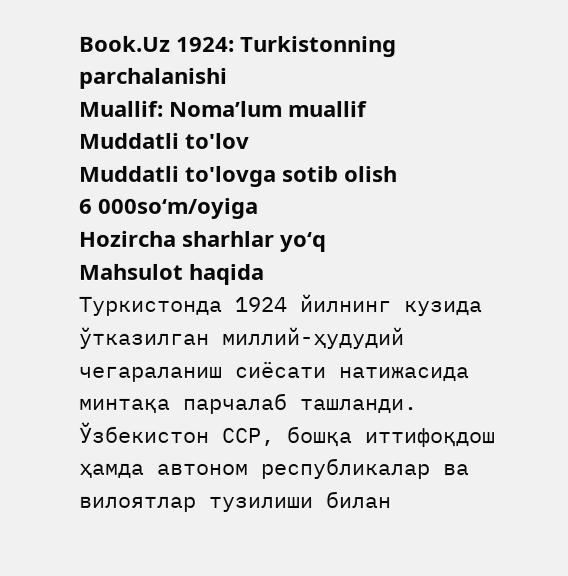Book.Uz 1924: Turkistonning parchalanishi
Muallif: Nomaʼlum muallif
Muddatli to'lov
Muddatli to'lovga sotib olish
6 000so‘m/oyiga
Hozircha sharhlar yo‘q
Mahsulot haqida
Туркистонда 1924 йилнинг кузида ўтказилган миллий-ҳудудий чегараланиш сиёсати натижасида минтақа парчалаб ташланди. Ўзбекистон ССР, бошқа иттифоқдош ҳамда автоном республикалар ва вилоятлар тузилиши билан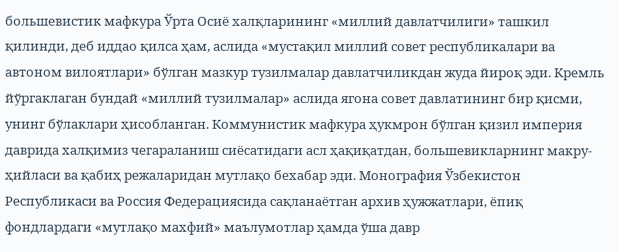большевистик мафкура Ўрта Осиё халқларининг «миллий давлатчилиги» ташкил қилинди, деб иддао қилса ҳам, аслида «мустақил миллий совет республикалари ва автоном вилоятлари» бўлган мазкур тузилмалар давлатчиликдан жуда йироқ эди. Кремль йўргаклаган бундай «миллий тузилмалар» аслида ягона совет давлатининг бир қисми, унинг бўлаклари ҳисобланган. Коммунистик мафкура ҳукмрон бўлган қизил империя даврида халқимиз чегараланиш сиёсатидаги асл ҳақиқатдан, большевикларнинг макру-ҳийласи ва қабиҳ режаларидан мутлақо бехабар эди. Монография Ўзбекистон Республикаси ва Россия Федерациясида сақланаётган архив ҳужжатлари, ёпиқ фондлардаги «мутлақо махфий» маълумотлар ҳамда ўша давр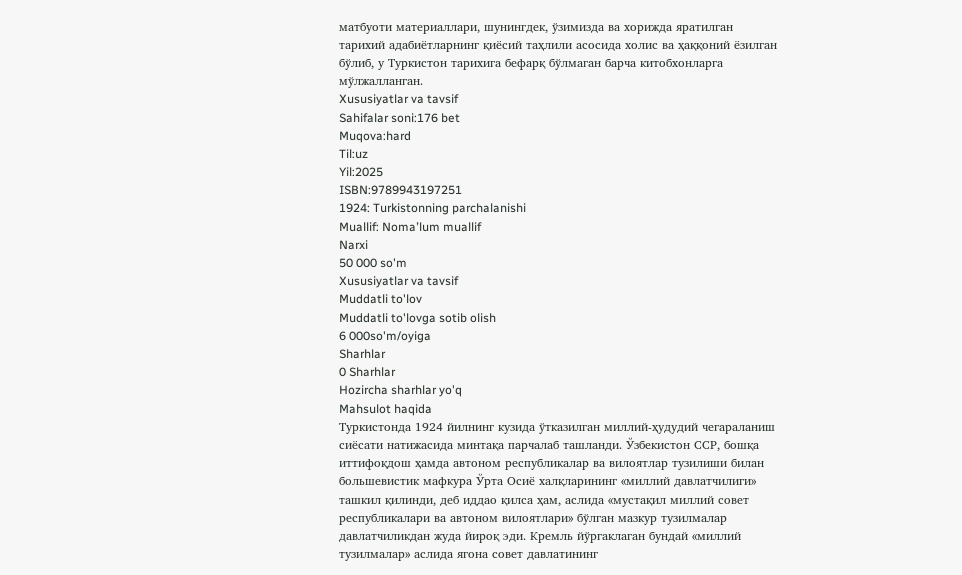матбуоти материаллари, шунингдек, ўзимизда ва хорижда яратилган тарихий адабиётларнинг қиёсий таҳлили асосида холис ва ҳаққоний ёзилган бўлиб, у Туркистон тарихига бефарқ бўлмаган барча китобхонларга мўлжалланган.
Xususiyatlar va tavsif
Sahifalar soni:176 bet
Muqova:hard
Til:uz
Yil:2025
ISBN:9789943197251
1924: Turkistonning parchalanishi
Muallif: Nomaʼlum muallif
Narxi
50 000 so'm
Xususiyatlar va tavsif
Muddatli to'lov
Muddatli to'lovga sotib olish
6 000so'm/oyiga
Sharhlar
0 Sharhlar
Hozircha sharhlar yo'q
Mahsulot haqida
Туркистонда 1924 йилнинг кузида ўтказилган миллий-ҳудудий чегараланиш сиёсати натижасида минтақа парчалаб ташланди. Ўзбекистон ССР, бошқа иттифоқдош ҳамда автоном республикалар ва вилоятлар тузилиши билан большевистик мафкура Ўрта Осиё халқларининг «миллий давлатчилиги» ташкил қилинди, деб иддао қилса ҳам, аслида «мустақил миллий совет республикалари ва автоном вилоятлари» бўлган мазкур тузилмалар давлатчиликдан жуда йироқ эди. Кремль йўргаклаган бундай «миллий тузилмалар» аслида ягона совет давлатининг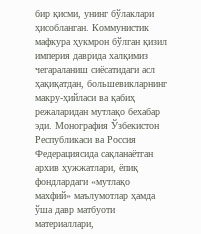бир қисми, унинг бўлаклари ҳисобланган. Коммунистик мафкура ҳукмрон бўлган қизил империя даврида халқимиз чегараланиш сиёсатидаги асл ҳақиқатдан, большевикларнинг макру-ҳийласи ва қабиҳ режаларидан мутлақо бехабар эди. Монография Ўзбекистон Республикаси ва Россия Федерациясида сақланаётган архив ҳужжатлари, ёпиқ фондлардаги «мутлақо махфий» маълумотлар ҳамда ўша давр матбуоти материаллари,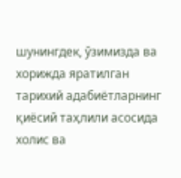шунингдек, ўзимизда ва хорижда яратилган тарихий адабиётларнинг қиёсий таҳлили асосида холис ва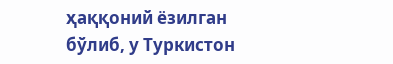ҳаққоний ёзилган бўлиб, у Туркистон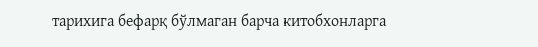тарихига бефарқ бўлмаган барча китобхонларга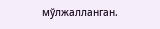мўлжалланган.